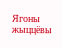Ягоны жыццёвы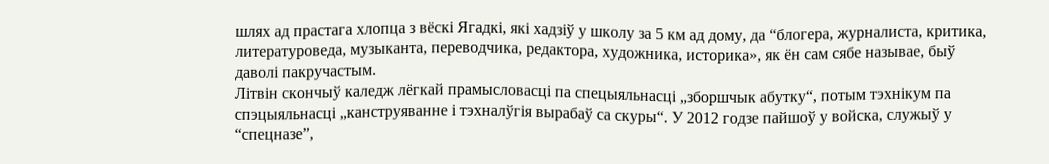шлях ад прастага хлопца з вёскі Ягадкі, які хадзіў у школу за 5 км ад дому, да “блогера, журналиста, критика, литературоведа, музыканта, переводчика, редактора, художника, историка», як ён сам сябe называе, быў даволі пакручастым.
Літвін скончыў каледж лёгкай прамысловасці па спецыяльнасці „зборшчык абутку“, потым тэхнікум па спэцыяльнасці „канструяванне і тэхналўгія вырабаў са скуры“. У 2012 годзе пайшоў у войска, служыў у “спецназе”,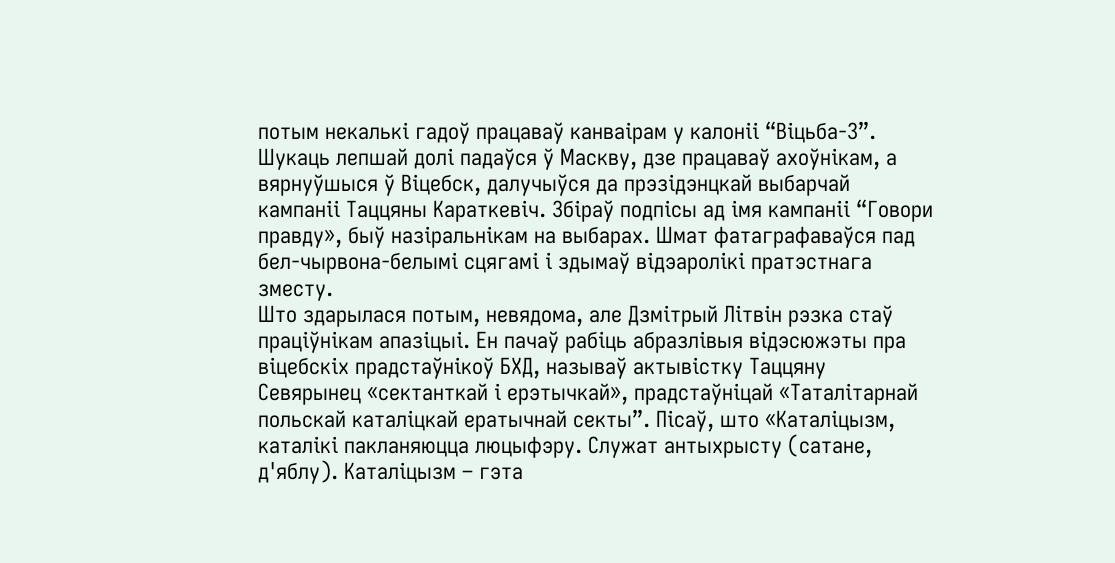потым некалькі гадоў працаваў канваірам у калоніі “Віцьба-3”. Шукаць лепшай долі падаўся ў Маскву, дзе працаваў ахоўнікам, а вярнуўшыся ў Віцебск, далучыўся да прэзідэнцкай выбарчай кампаніі Таццяны Караткевіч. Збіраў подпісы ад імя кампаніі “Говори правду», быў назіральнікам на выбарах. Шмат фатаграфаваўся пад бел-чырвона-белымі сцягамі і здымаў відэаролікі пратэстнага зместу.
Што здарылася потым, невядома, але Дзмітрый Літвін рэзка стаў праціўнікам апазіцыі. Ен пачаў рабіць абразлівыя відэсюжэты пра віцебскіх прадстаўнікоў БХД, называў актывістку Таццяну Севярынец «сектанткай і ерэтычкай», прадстаўніцай «Таталітарнай польскай каталіцкай ератычнай секты”. Пісаў, што «Каталіцызм, каталікі пакланяюцца люцыфэру. Служат антыхрысту (сатане, д'яблу). Каталіцызм – гэта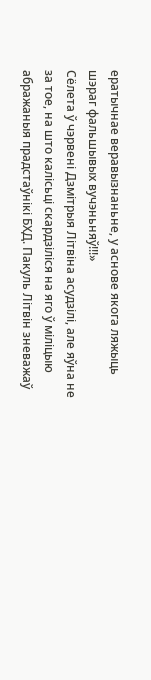ератычнае веравызнаньне, у аснове якога ляжыць шэраг фальшывых вучэньняў!!!»
Сёлета ў чэрвені Дзмітрыя Літвіна асудзілі, але яўна не за тое, на што калісьці скардзіліся на яго ў міліцыю абражаныя прадстаўнікі БХД. Пакуль Літвін зневажаў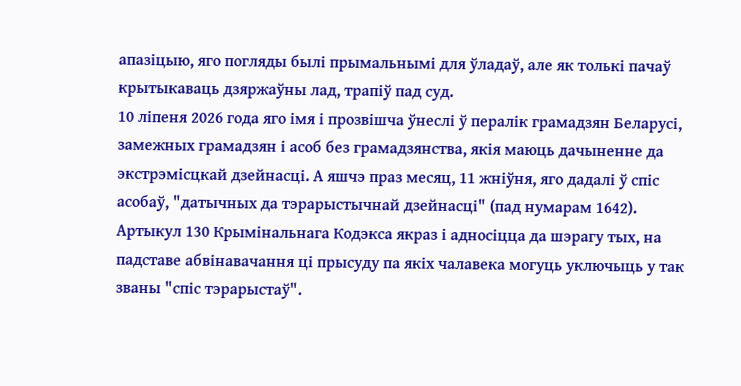апазіцыю, яго погляды былі прымальнымі для ўладаў, але як толькі пачаў крытыкаваць дзяржаўны лад, трапіў пад суд.
10 ліпеня 2026 года яго імя і прозвішча ўнеслі ў пералік грамадзян Беларусі, замежных грамадзян і асоб без грамадзянства, якія маюць дачыненне да экстрэмісцкай дзейнасці. А яшчэ праз месяц, 11 жніўня, яго дадалі ў спіс асобаў, "датычных да тэрарыстычнай дзейнасці" (пад нумарам 1642).
Артыкул 130 Крымінальнага Кодэкса якраз і адносіцца да шэрагу тых, на падставе абвінавачання ці прысуду па якіх чалавека могуць уключыць у так званы "спіс тэрарыстаў".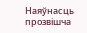Наяўнасць прозвішча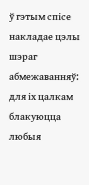ў гэтым спісе накладае цэлы шэраг абмежаванняў: для іх цалкам блакуюцца любыя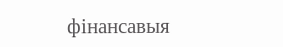фінансавыя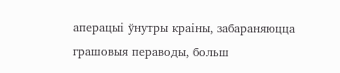аперацыі ўнутры краіны, забараняюцца грашовыя пераводы, больш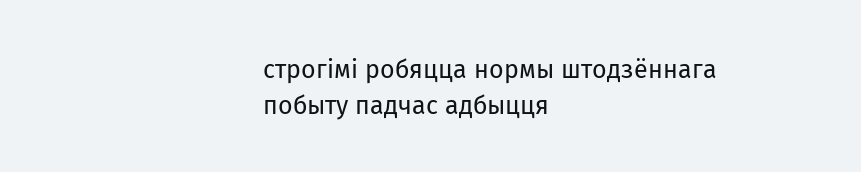строгімі робяцца нормы штодзённага побыту падчас адбыцця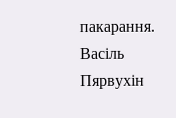пакарання.
Васіль Пярвухін